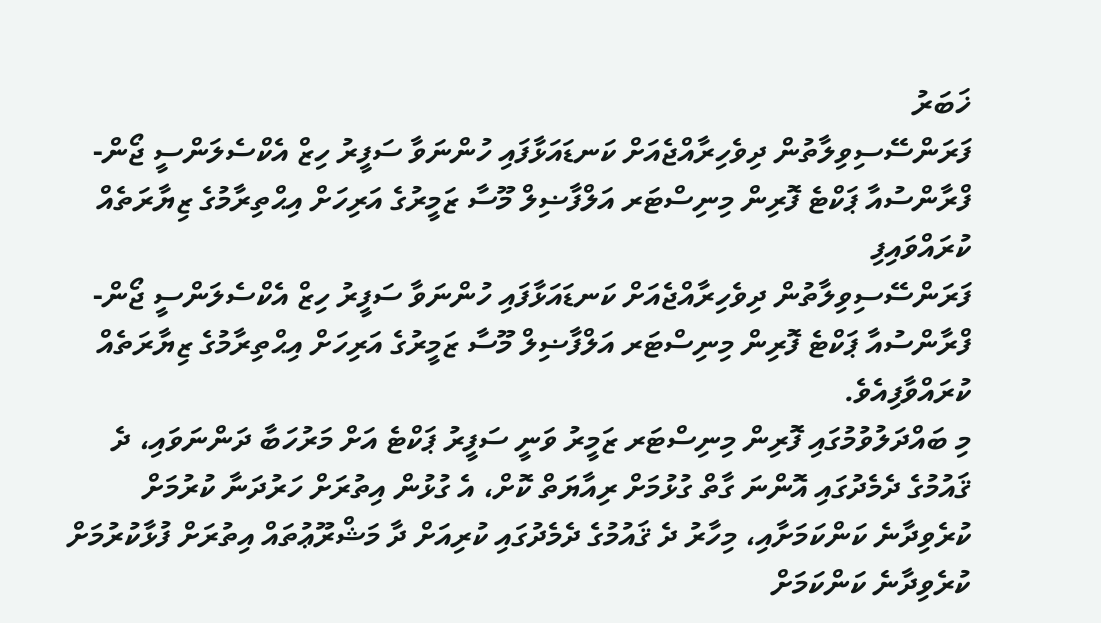ޚަބަރު
ފަރަންސޭސިވިލާތުން ދިވެހިރާއްޖެއަށް ކަނޑައަޅާފައި ހުންނަވާ ސަފީރު ހިޒް އެކްސެލަންސީ ޖޯން-ފްރާންސުއާ ޕަކްޓެ ފޮރިން މިނިސްޓަރ އަލްފާޟިލް މޫސާ ޒަމީރުގެ އަރިހަށް އިޙްތިރާމުގެ ޒިޔާރަތެއް ކުރައްވައިފި
ފަރަންސޭސިވިލާތުން ދިވެހިރާއްޖެއަށް ކަނޑައަޅާފައި ހުންނަވާ ސަފީރު ހިޒް އެކްސެލަންސީ ޖޯން-ފްރާންސުއާ ޕަކްޓެ ފޮރިން މިނިސްޓަރ އަލްފާޟިލް މޫސާ ޒަމީރުގެ އަރިހަށް އިޙްތިރާމުގެ ޒިޔާރަތެއް ކުރައްވާފިއެވެ.
މި ބައްދަލުވުމުގައި ފޮރިން މިނިސްޓަރ ޒަމީރު ވަނީ ސަފީރު ޕަކްޓެ އަށް މަރުހަބާ ދަންނަވައި، ދެ ޤައުމުގެ ދެމެދުގައި އޮންނަ ގާތް ގުޅުމަށް ރިއާޔަތް ކޮށް، އެ ގުޅުން އިތުރަށް ހަރުދަނާ ކުރުމަށް ކުރެވިދާނެ ކަންކަމަށާއި، މިހާރު ދެ ޤައުމުގެ ދެމެދުގައި ކުރިއަށް ދާ މަޝްރޫޢުތައް އިތުރަށް ފުޅާކުރުމަށް ކުރެވިދާނެ ކަންކަމަށް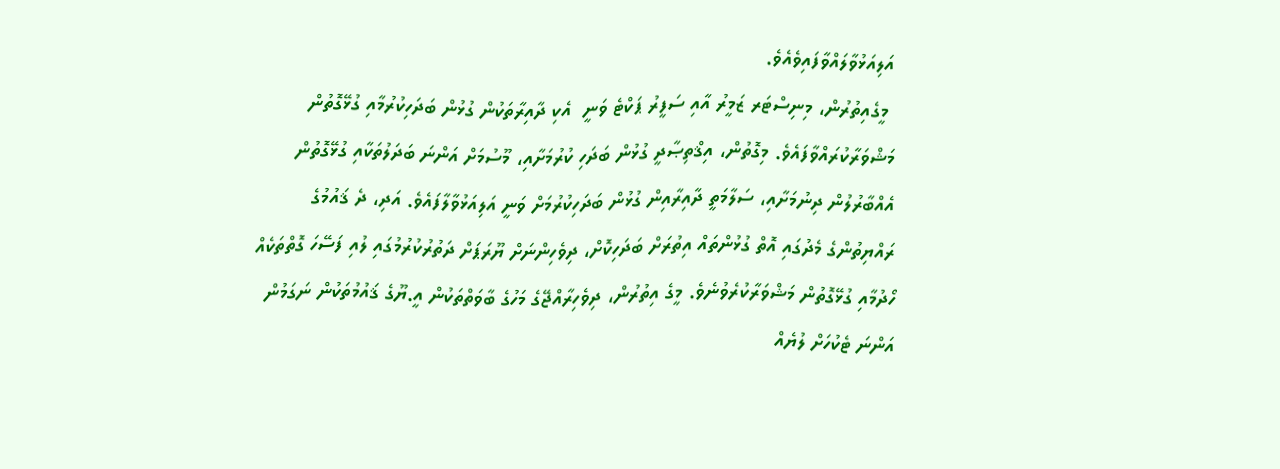އަލިއަޅުވާލައްވާފައިވެއެވެ.
 މީގެއިތުރުން، މިނިސްޓަރ ޒަމީރު އާއި ސަފީރު ޕަކްޓެ ވަނީ  އެކި ދާއިރާތަކުން ގުޅުން ބަދަހިކުރުމާއި ގުޅޭގޮތުން މަޝްވަރާކުރައްވާފައެވެ. މިގޮތުން، އިޤްތިޞާދީ ގުޅުން ބަދަހި ކުރުމަށާއި، މޫސުމަށް އަންނަ ބަދަލުތަކާއި ގުޅޭގޮތުން އެއްބާރުލުން ދިނުމަށާއި، ސަލާމަތީ ދާއިރާއިން ގުޅުން ބަދަހިކުރުމަށް ވަނީ އަލިއަޅުވާލާފައެވެ. އަދި، ދެ ޤައުމުގެ ރައްޔިތުންގެ މެދުގައި އޮތް ގުޅުންތައް އިތުރަށް ބަދަހިކޮށް، ދިވެހިންނަށް ޔޫރަޕަށް ދަތުރުކުރުމުގައި ލުއި ފަސޭހަ ގޮތްތަކެއް ހޯދުމާއި ގުޅޭގޮތުން މަޝްވަރާކުރެވުނެވެ. މީގެ އިތުރުން، ދިވެހިރާއްޖޭގެ މަހުގެ ބާވަތްތަކުން އީ.ޔޫގެ ޤައުމުތަކުން ނަގަމުން އަންނަ ޓެކުހަށް ލުޔެއް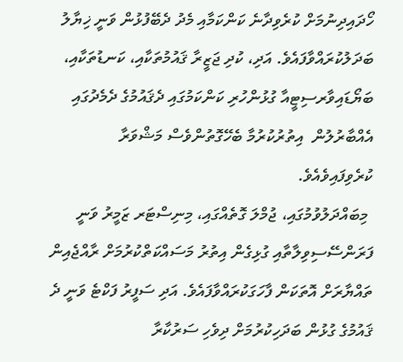ހޯދައިދިނުމަށް ކުރެވިދާނެ ކަންކަމާއި މެދު ދެބޭފުޅުން ވަނީ ޚިޔާލު ބަދަލުކުރައްވާފައެވެ. އަދި، ކުދި ޖަޒީރާ ޤައުމުތަކާއި، ކަނޑުތަކާއި، ބަޔޯޑައިވާރސިޓީއާ ގުޅުންހުރި ކަންކަމުގައި ދެޤައުމުގެ ދެމެދުގައި އެއްބާރުލުން  އިތުރުކުރުމާ ބެހޭގޮތުންވެސް މަޝްވަރާ ކުރެވިފައިވެއެވެ.
 މިބައްދަލުވުމުގައި، ޖުމްލަ ގޮތެއްގައި، މިނިސްޓަރ ޒަމީރު ވަނީ ފަރަންސޭސިވިލާތާއި ގުޅިގެން އިތުރު މަސައްކަތްކުރުމަށް ރާއްޖެއިން ތައްޔާރަށް އޮތަކަން ފާހަގަކުރައްވާފައެވެ. އަދި ސަފީރު ފަކްޓެ ވަނީ ދެ ޤައުމުގެ ގުޅުން ބަދަހިކުރުމަށް ދިވެހި ސަރުކާރާ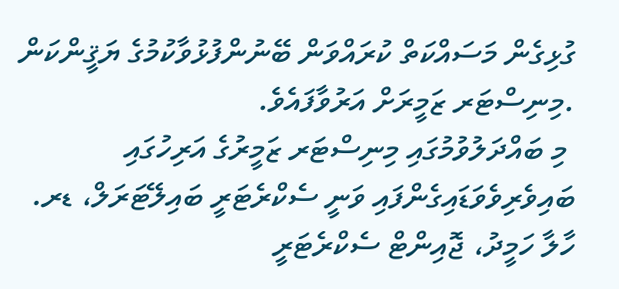ގުޅިގެން މަސައްކަތް ކުރައްވަން ބޭނުންފުޅުވާކުމުގެ ޔަޤީންކަން .މިނިސްޓަރ ޒަމީރަށް އަރުވާފައެވެ.
 މި ބައްދަލުވުމުގައި މިނިސްޓަރ ޒަމީރުގެ އަރިހުގައި ބައިވެރިވެވަޑައިގެންފައި ވަނީ ސެކްރެޓަރީ ބައިލޭޓަރަލް، ޑރ. ހާލާ ހަމީދު، ޖޮއިންޓް ސެކްރެޓަރީ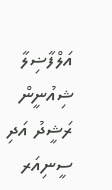އަލްފާޟިލާ ޝިއުނީން ރަޝީދު އަދި ސީނިއަރ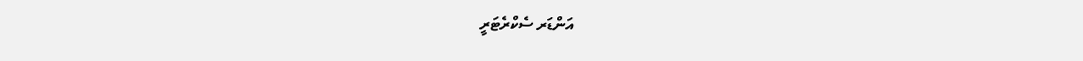އަންޑަރ ސެކްރެޓަރީ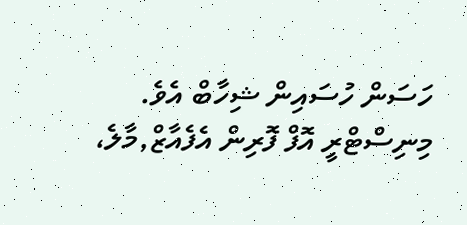ހަސަން ހުސައިން ޝިހާބް އެވެ.
މިނިސްޓްރީ އޮފް ފޮރިން އެފެއާޒް,މާލެ،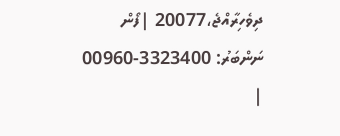ދިވެހިރާއްޖެ،20077 |ފޯން ނަންބަރު: 3323400-00960 |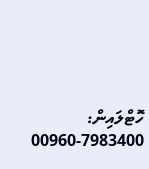ހޮޓްލައިން: 7983400-00960